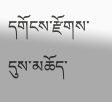དགོངས་རྫོགས་དུས་མཆོད་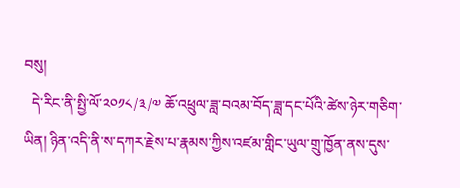བསུ།
  དེ་རིང་ནི་སྤྱི་ལོ་༢༠༡༨/༣/༧ ཆོ་འཕྲུལ་ཟླ་བའམ་བོད་ཟླ་དང་པོའི་ཚེས་ཉེར་གཅིག་ཡིན། ཉིན་འདི་ནི་ས་དཀར་རྗེས་པ་རྣམས་ཀྱིས་འཛམ་གླིང་ཡུལ་གྲུ་ཁྱོན་ནས་དུས་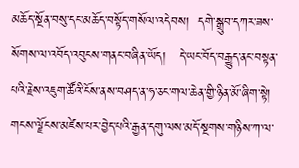མཆོད་སྔོན་བསུ་དང་མཆོད་བསྟོད་གསོལ་འདེབས།  དགེ་སྒྲུབ་དཀར་ཟས་སོགས་ལ་འབོད་འབུངས་གནང་བཞིན་ཡོད།   དེ་ཡང་བོད་བརྒྱུད་ནང་བསྟན་པའི་རྗེས་འཇུག་ཚོའི་ངོས་ནས་བཤད་ན་ཧ་ཅང་གལ་ཆེན་གྱི་ཉིན་མོ་ཞིག་སྟེ། གངས་ལྗོངས་མཛེས་པར་བྱེད་པའི་རྒྱན་དགུ་ལས་མདོ་སྔགས་གཉིས་ཀ་ལ་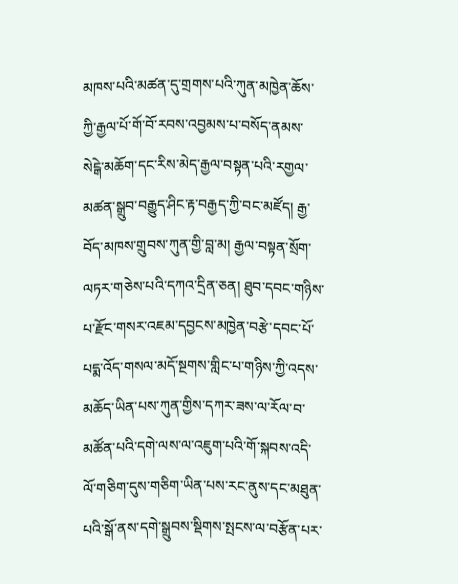མཁས་པའི་མཚན་དུ་གྲགས་པའི་ཀུན་མཁྱེན་ཆོས་ཀྱི་རྒྱལ་པོ་གོ་བོ་རབས་འབྱམས་པ་བསོད་ནམས་སེངྒེ་མཆོག་དང་རིས་མེད་རྒྱལ་བསྟན་པའི་རགྱལ་མཚན་སྒྲུབ་བརྒྱུད་ཤིང་རྟ་བརྒྱད་ཀྱི་བང་མཛོད། རྒྱ་བོད་མཁས་གྲུབས་ཀུན་གྱི་བླ་མ། རྒྱལ་བསྟན་སྲོག་ལཏར་གཅེས་པའི་དཀའ་དྲིན་ཅན། ཐུབ་དབང་གཉིས་པ་རྫོང་གསར་འཇམ་དབྱངས་མཁྱེན་བརྩེ་དབང་པོ་པདྨ་འོད་གསལ་མདོ་སྔགས་གླིང་པ་གཉིས་ཀྱི་འདས་མཆོད་ཡིན་པས་ཀུན་གྱིས་དཀར་ཟས་ལ་རོལ་བ་མཚོན་པའི་དགེ་ལས་ལ་འཇུག་པའི་གོ་སྐབས་འདི་ལོ་གཅིག་དུས་གཅིག་ཡིན་པས་རང་ནུས་དང་མཐུན་པའི་སྒོ་ནས་དགེ་སྒྲུབས་སྡིགས་སྤངས་ལ་བརྩོན་པར་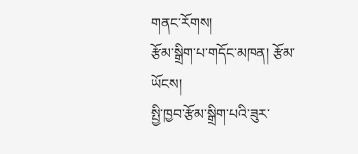གནང་རོགས།
རྩོམ་སྒྲིག་པ་གདོང་མཁན། རྩོམ་ཡོངས།
སྤྱི་ཁྱབ་རྩོམ་སྒྲིག་པའི་ཟུར་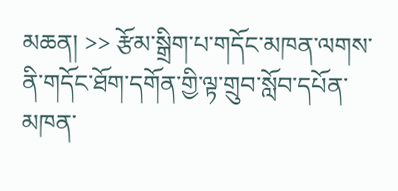མཆན། >> རྩོམ་སྒྲིག་པ་གདོང་མཁན་ལགས་ནི་གདོང་ཐོག་དགོན་གྱི་ལྟ་གྲུབ་སློབ་དཔོན་མཁན་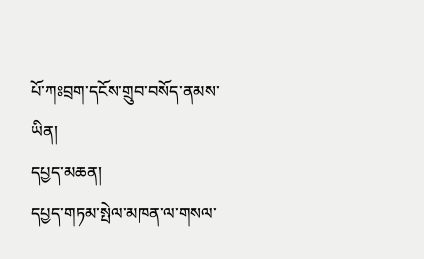པོ་ཀཿབྲག་དངོས་གྲུབ་བསོད་ནམས་ཡིན།
དཔྱད་མཆན།
དཔྱད་གཏམ་སྤེལ་མཁན་ལ་གསལ་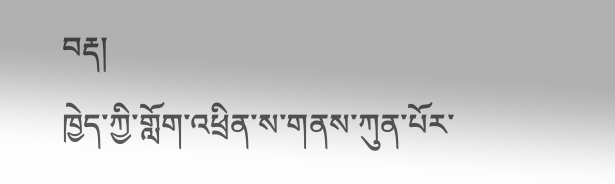བརྡ།
ཁྱེད་ཀྱི་གློག་འཕྲིན་ས་གནས་ཀུན་པོར་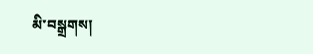མི་བསྒྲགས།